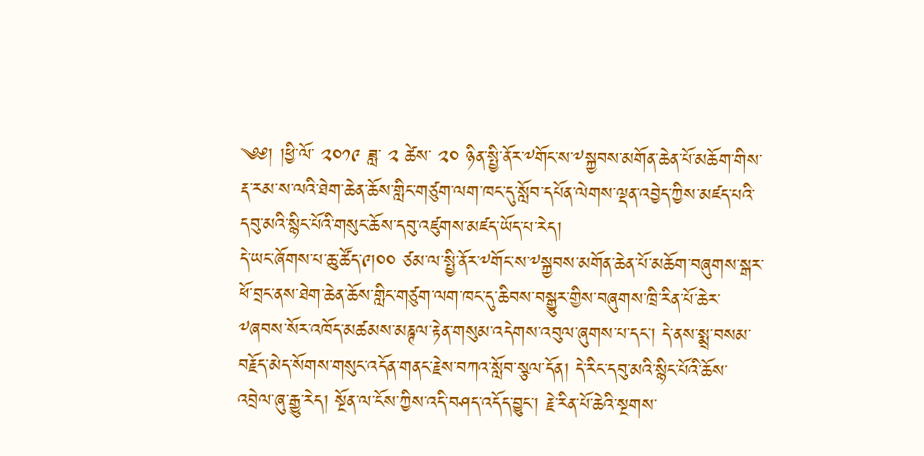༄༅། །ཕྱི་ལོ་ ༢༠༡༩ ཟླ་ ༢ ཚེས་ ༢༠ ཉིན་སྤྱི་ནོར་༸གོང་ས་༸སྐྱབས་མགོན་ཆེན་པོ་མཆོག་གིས་རྡ་རམ་ས་ལའི་ཐེག་ཆེན་ཆོས་གླིང་གཙུག་ལག་ཁང་དུ་སློབ་དཔོན་ལེགས་ལྡན་འབྱེད་ཀྱིས་མཛད་པའི་དབུ་མའི་སྙིང་པོའི་གསུང་ཆོས་དབུ་འཛུགས་མཛད་ཡོད་པ་རེད།
དེ་ཡང་ཞོགས་པ་ཆུ་ཚོད་༩།༠༠ ཙམ་ལ་སྤྱི་ནོར་༸གོང་ས་༸སྐྱབས་མགོན་ཆེན་པོ་མཆོག་བཞུགས་སྒར་ཕོ་བྲང་ནས་ཐེག་ཆེན་ཆོས་གླིང་གཙུག་ལག་ཁང་དུ་ཆིབས་བསྒྱུར་གྱིས་བཞུགས་ཁྲི་རིན་པོ་ཆེར་༸ཞབས་སོར་འཁོད་མཚམས་མཎྚལ་རྟེན་གསུམ་འདེགས་འབུལ་ཞུགས་པ་དང་། དེ་ནས་སྨྲ་བསམ་བརྗོད་མེད་སོགས་གསུང་འདོན་གནང་རྗེས་བཀའ་སློབ་སྩལ་དོན། དེ་རིང་དབུ་མའི་སྙིང་པོའི་ཆོས་འབྲེལ་ཞུ་རྒྱུ་རེད། སྔོན་ལ་ངོས་ཀྱིས་འདི་བཤད་འདོད་བྱུང་། རྗེ་རིན་པོ་ཆེའི་སྔགས་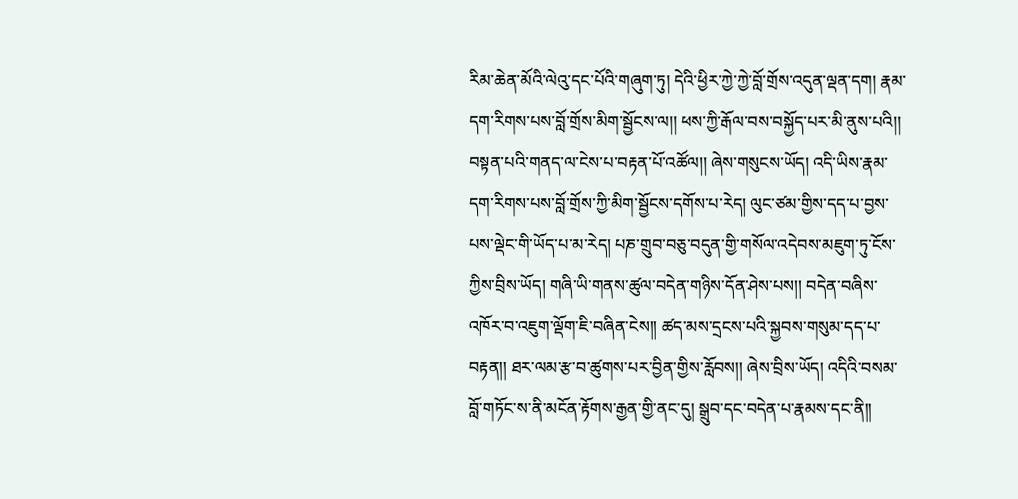རིམ་ཆེན་མོའི་ལེའུ་དང་པོའི་གཞུག་ཏུ། དེའི་ཕྱིར་ཀྱེ་ཀྱེ་བློ་གྲོས་འདུན་ལྡན་དག། རྣམ་དག་རིགས་པས་བློ་གྲོས་མིག་སྦྱོངས་ལ།། ཕས་ཀྱི་རྒོལ་བས་བསྐྱོད་པར་མི་ནུས་པའི།། བསྟན་པའི་གནད་ལ་ངེས་པ་བརྟན་པོ་འཚོལ།། ཞེས་གསུངས་ཡོད། འདི་ཡིས་རྣམ་དག་རིགས་པས་བློ་གྲོས་ཀྱི་མིག་སྦྱོངས་དགོས་པ་རེད། ལུང་ཙམ་གྱིས་དད་པ་བྱས་པས་ལྡེང་གི་ཡོད་པ་མ་རེད། པཎ་གྲུབ་བཅུ་བདུན་གྱི་གསོལ་འདེབས་མཇུག་ཏུ་ངོས་ཀྱིས་བྲིས་ཡོད། གཞི་ཡི་གནས་ཚུལ་བདེན་གཉིས་དོན་ཤེས་པས།། བདེན་བཞིས་འཁོར་བ་འཇུག་ལྡོག་ཇི་བཞིན་ངེས།། ཚད་མས་དྲངས་པའི་སྐྱབས་གསུམ་དད་པ་བརྟན།། ཐར་ལམ་རྩ་བ་ཚུགས་པར་བྱིན་གྱིས་རློབས།། ཞེས་བྲིས་ཡོད། འདིའི་བསམ་བློ་གཏོང་ས་ནི་མངོན་རྟོགས་རྒྱན་གྱི་ནང་དུ། སྒྲུབ་དང་བདེན་པ་རྣམས་དང་ནི།།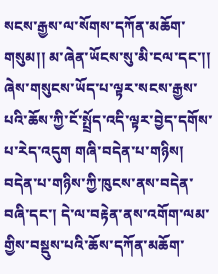སངས་རྒྱས་ལ་སོགས་དཀོན་མཆོག་གསུམ།། མ་ཞེན་ཡོངས་སུ་མི་ངལ་དང་།། ཞེས་གསུངས་ཡོད་པ་ལྟར་སངས་རྒྱས་པའི་ཆོས་ཀྱི་ངོ་སྤྲོད་འདི་ལྟར་བྱེད་དགོས་པ་རེད་འདུག གཞི་བདེན་པ་གཉིས། བདེན་པ་གཉིས་ཀྱི་ཁུངས་ནས་བདེན་བཞི་དང་། དེ་ལ་བརྟེན་ནས་འགོག་ལམ་གྱིས་བསྡུས་པའི་ཆོས་དཀོན་མཆོག་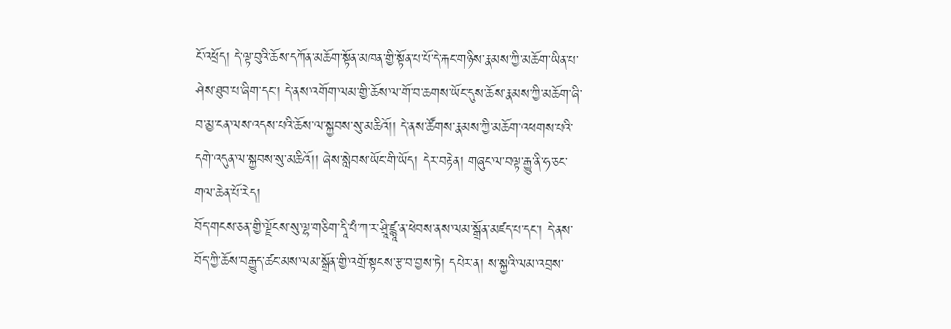ངོ་འཕྲོད། དེ་ལྟ་བུའི་ཆོས་དཀོན་མཆོག་སྟོན་མཁན་གྱི་སྟོན་པ་པོ་དེ་རྐང་གཉིས་རྣམས་ཀྱི་མཆོག་ཡིན་པ་ཤེས་ཐུབ་པ་ཞིག་དང་། དེ་ནས་འགོག་ལམ་གྱི་ཆོས་ལ་གོ་བ་ཆགས་ཡོང་དུས་ཆོས་རྣམས་ཀྱི་མཆོག་ཞི་བ་མྱ་ངན་ལས་འདས་པའི་ཆོས་ལ་སྐྱབས་སུ་མཆིའོ།། དེ་ནས་ཚོགས་རྣམས་ཀྱི་མཆོག་འཕགས་པའི་དགེ་འདུན་ལ་སྐྱབས་སུ་མཆིའོ།། ཞེས་སླེབས་ཡོང་གི་ཡོད། དེར་བརྟེན། གཞུང་ལ་བལྟ་རྒྱུ་ནི་ཧ་ཅང་གལ་ཆེན་པོ་རེད།
བོད་གངས་ཅན་གྱི་ལྗོངས་སུ་ལྷ་གཅིག་དཱི་པཾ་ཀ་ར་ཤྲཱི་ཛྙཱ་ན་ཕེབས་ནས་ལམ་སྒྲོན་མཛད་པ་དང་། དེ་ནས་བོད་ཀྱི་ཆོས་བརྒྱུད་ཚང་མས་ལམ་སྒྲོན་གྱི་འགྲོ་སྟངས་རྩ་བ་བྱས་ཏེ། དཔེར་ན། ས་སྐྱའི་ལམ་འབྲས་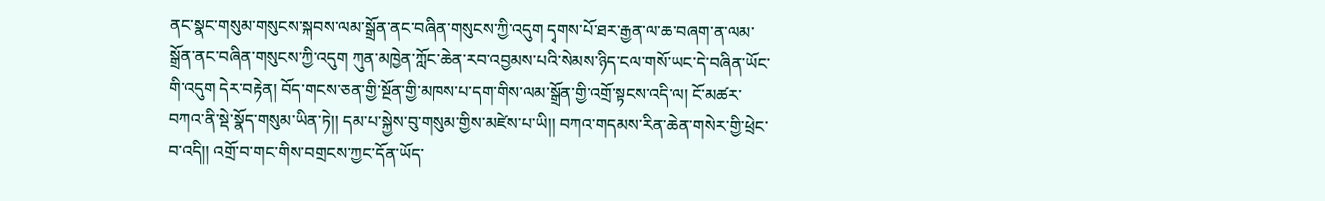ནང་སྣང་གསུམ་གསུངས་སྐབས་ལམ་སྒྲོན་ནང་བཞིན་གསུངས་ཀྱི་འདུག དྭགས་པོ་ཐར་རྒྱན་ལ་ཆ་བཞག་ན་ལམ་སྒྲོན་ནང་བཞིན་གསུངས་ཀྱི་འདུག ཀུན་མཁྱེན་ཀློང་ཆེན་རབ་འབྱམས་པའི་སེམས་ཉིད་ངལ་གསོ་ཡང་དེ་བཞིན་ཡོང་གི་འདུག དེར་བརྟེན། བོད་གངས་ཅན་གྱི་སྔོན་གྱི་མཁས་པ་དག་གིས་ལམ་སྒྲོན་གྱི་འགྲོ་སྟངས་འདི་ལ། ངོ་མཚར་བཀའ་ནི་སྡེ་སྣོད་གསུམ་ཡིན་ཏེ།། དམ་པ་སྐྱེས་བུ་གསུམ་གྱིས་མཛེས་པ་ཡི།། བཀའ་གདམས་རིན་ཆེན་གསེར་གྱི་ཕྲེང་བ་འདི།། འགྲོ་བ་གང་གིས་བགྲངས་ཀྱང་དོན་ཡོད་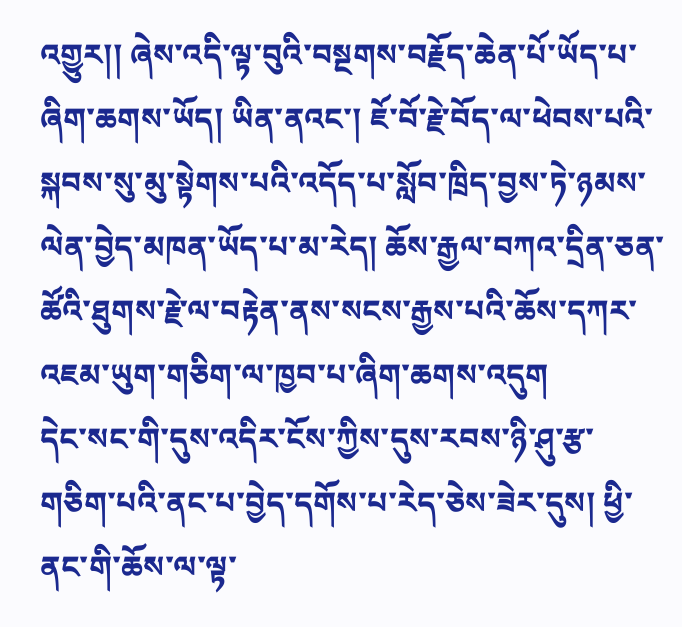འགྱུར།། ཞེས་འདི་ལྟ་བུའི་བསྔགས་བརྗོད་ཆེན་པོ་ཡོད་པ་ཞིག་ཆགས་ཡོད། ཡིན་ནའང་། ཇོ་བོ་རྗེ་བོད་ལ་ཕེབས་པའི་སྐབས་སུ་མུ་སྟེགས་པའི་འདོད་པ་སློབ་ཁྲིད་བྱས་ཏེ་ཉམས་ལེན་བྱེད་མཁན་ཡོད་པ་མ་རེད། ཆོས་རྒྱལ་བཀའ་དྲིན་ཅན་ཚོའི་ཐུགས་རྗེ་ལ་བརྟེན་ནས་སངས་རྒྱས་པའི་ཆོས་དཀར་འཇམ་ཡུག་གཅིག་ལ་ཁྱབ་པ་ཞིག་ཆགས་འདུག
དེང་སང་གི་དུས་འདིར་ངོས་ཀྱིས་དུས་རབས་ཉི་ཤུ་རྩ་གཅིག་པའི་ནང་པ་བྱེད་དགོས་པ་རེད་ཅེས་ཟེར་དུས། ཕྱི་ནང་གི་ཆོས་ལ་ལྟ་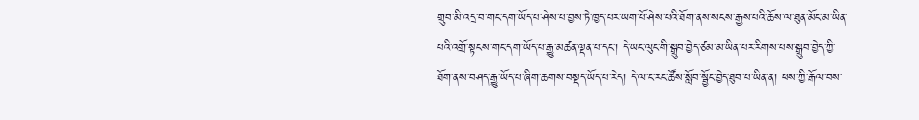གྲུབ་མི་འདྲ་བ་གང་དག་ཡོད་པ་ཤེས་པ་བྱས་ཏེ་ཁྱད་པར་ཡག་པོ་ཤེས་པའི་ཐོག་ནས་སངས་རྒྱས་པའི་ཆོས་ལ་ཐུན་མོང་མ་ཡིན་པའི་འགྲོ་སྟངས་གང་དག་ཡོད་པ་རྒྱུ་མཚན་ལྡན་པ་དང་། དེ་ཡང་ལུང་གི་སྒྲུབ་བྱེད་ཙམ་མ་ཡིན་པར་རིགས་པས་སྒྲུབ་བྱེད་ཀྱི་ཐོག་ནས་བཤད་རྒྱུ་ཡོད་པ་ཞིག་ཆགས་བསྡད་ཡོད་པ་རེད། དེ་ལ་ང་རང་ཚོས་སློབ་སྦྱོང་བྱེད་ཐུབ་པ་ཡིན་ན། ཕས་ཀྱི་རྒོལ་བས་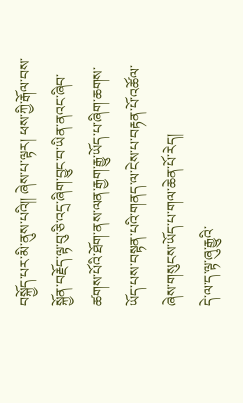བསྐྱོད་པར་མི་ནུས་པའི།། ཞེས་པ་ལྟར། ཕས་ཀྱི་རྒོལ་བས་སྐྱོན་བརྗོད་ལྟ་བུ་ཅི་འདྲ་ཞིག་བྱུང་བ་ཡིན་ནའང་ཞིབ་ཚགས་པོའི་ཐོག་ནས་ལན་རྒྱག་རྒྱུ་ཡོད་པ་ཞིག་ཆགས་ཡོད་པས་བསྟན་པའི་གནད་ལ་ངེས་པ་བརྟན་པོ་འཚོལ་ཞེས་གསུངས་ཡོད་པ་གལ་ཆེན་པོ་རེད།
དེ་ལ་ད་ལྟ་ཞུ་རྒྱུའི་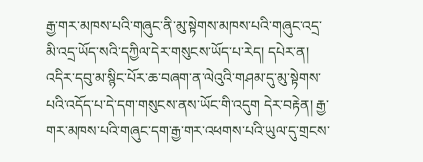རྒྱ་གར་མཁས་པའི་གཞུང་ནི་མུ་སྟེགས་མཁས་པའི་གཞུང་འདྲ་མི་འདྲ་ཡོད་སའི་དཀྱིལ་དེར་གསུངས་ཡོད་པ་རེད། དཔེར་ན། འདིར་དབུ་མ་སྙིང་པོར་ཆ་བཞག་ན་ལེའུའི་གཤམ་དུ་མུ་སྟེགས་པའི་འདོད་པ་དེ་དག་གསུངས་ནས་ཡོང་གི་འདུག དེར་བརྟེན། རྒྱ་གར་མཁས་པའི་གཞུང་དག་རྒྱ་གར་འཕགས་པའི་ཡུལ་དུ་གྲངས་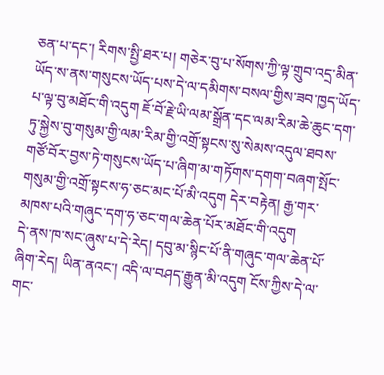ཅན་པ་དང་། རིགས་སྤྱི་ཐར་པ། གཅེར་བུ་པ་སོགས་ཀྱི་ལྟ་གྲུབ་འདྲ་མིན་ཡོད་ས་ནས་གསུངས་ཡོད་པས་དེ་ལ་དམིགས་བསལ་གྱིས་ཟབ་ཁྱད་ཡོད་པ་ལྟ་བུ་མཐོང་གི་འདུག ཇོ་བོ་རྗེ་ཡི་ལམ་སྒྲོན་དང་ལམ་རིམ་ཆེ་ཆུང་དག་ཏུ་སྐྱེས་བུ་གསུམ་གྱི་ལམ་རིམ་གྱི་འགྲོ་སྟངས་སུ་སེམས་འདུལ་ཐབས་གཙོ་བོར་བྱས་ཏེ་གསུངས་ཡོད་པ་ཞིག་མ་གཏོགས་དགག་བཞག་སྤོང་གསུམ་གྱི་འགྲོ་སྟངས་ཧ་ཅང་མང་པོ་མི་འདུག དེར་བརྟེན། རྒྱ་གར་མཁས་པའི་གཞུང་དག་ཧ་ཅང་གལ་ཆེན་པོར་མཐོང་གི་འདུག
དེ་ནས་ཁ་སང་ཞུས་པ་དེ་རེད། དབུ་མ་སྙིང་པོ་ནི་གཞུང་གལ་ཆེན་པོ་ཞིག་རེད། ཡིན་ནའང་། འདི་ལ་བཤད་རྒྱུན་མི་འདུག ངོས་ཀྱིས་དེ་ལ་གང་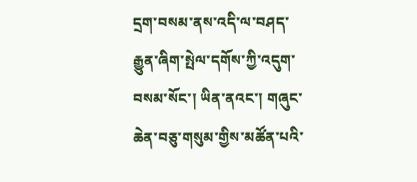དྲག་བསམ་ནས་འདི་ལ་བཤད་རྒྱུན་ཞིག་སྤེལ་དགོས་ཀྱི་འདུག་བསམ་སོང་། ཡིན་ནའང་། གཞུང་ཆེན་བཅུ་གསུམ་གྱིས་མཚོན་པའི་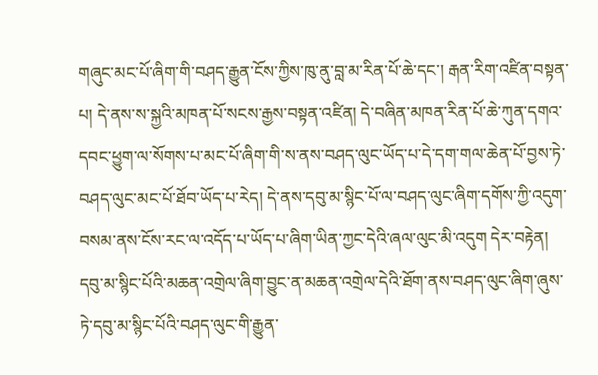གཞུང་མང་པོ་ཞིག་གི་བཤད་རྒྱུན་ངོས་ཀྱིས་ཁུ་ནུ་བླ་མ་རིན་པོ་ཆེ་དང་། རྒན་རིག་འཛིན་བསྟན་པ། དེ་ནས་ས་སྐྱའི་མཁན་པོ་སངས་རྒྱས་བསྟན་འཛིན། དེ་བཞིན་མཁན་རིན་པོ་ཆེ་ཀུན་དགའ་དབང་ཕྱུག་ལ་སོགས་པ་མང་པོ་ཞིག་གི་ས་ནས་བཤད་ལུང་ཡོད་པ་དེ་དག་གལ་ཆེན་པོ་བྱས་ཏེ་བཤད་ལུང་མང་པོ་ཐོབ་ཡོད་པ་རེད། དེ་ནས་དབུ་མ་སྙིང་པོ་ལ་བཤད་ལུང་ཞིག་དགོས་ཀྱི་འདུག་བསམ་ནས་ངོས་རང་ལ་འདོད་པ་ཡོད་པ་ཞིག་ཡིན་ཀྱང་དེའི་ཞལ་ལུང་མི་འདུག དེར་བརྟེན། དབུ་མ་སྙིང་པོའི་མཆན་འགྲེལ་ཞིག་བྱུང་ན་མཆན་འགྲེལ་དེའི་ཐོག་ནས་བཤད་ལུང་ཞིག་ཞུས་ཏེ་དབུ་མ་སྙིང་པོའི་བཤད་ལུང་གི་རྒྱུན་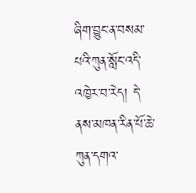ཞིག་བྱུང་ན་བསམ་པའི་ཀུན་སློང་འདི་འཁྱེར་བ་རེད། དེ་ནས་མཁན་རིན་པོ་ཆེ་ཀུན་དགའ་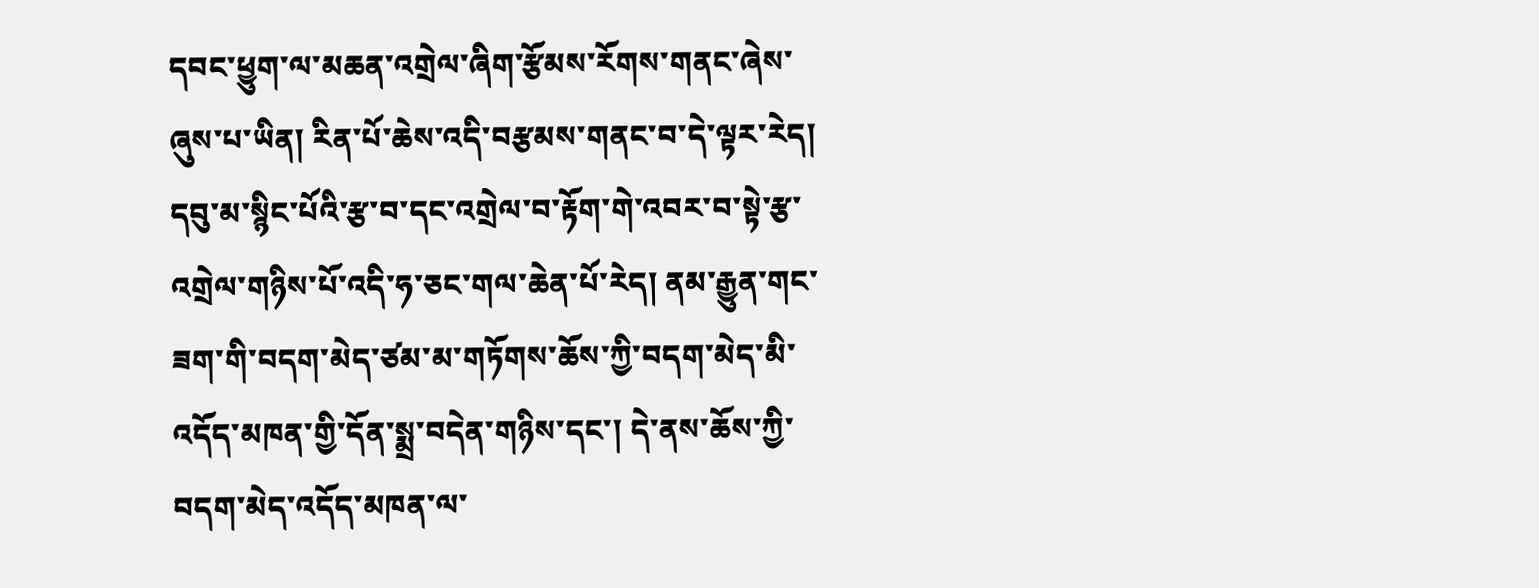དབང་ཕྱུག་ལ་མཆན་འགྲེལ་ཞིག་རྩོམས་རོགས་གནང་ཞེས་ཞུས་པ་ཡིན། རིན་པོ་ཆེས་འདི་བརྩམས་གནང་བ་དེ་ལྟར་རེད། དབུ་མ་སྙིང་པོའི་རྩ་བ་དང་འགྲེལ་བ་རྟོག་གེ་འབར་བ་སྟེ་རྩ་འགྲེལ་གཉིས་པོ་འདི་ཧ་ཅང་གལ་ཆེན་པོ་རེད། ནམ་རྒྱུན་གང་ཟག་གི་བདག་མེད་ཙམ་མ་གཏོགས་ཆོས་ཀྱི་བདག་མེད་མི་འདོད་མཁན་གྱི་དོན་སྨྲ་བདེན་གཉིས་དང་། དེ་ནས་ཆོས་ཀྱི་བདག་མེད་འདོད་མཁན་ལ་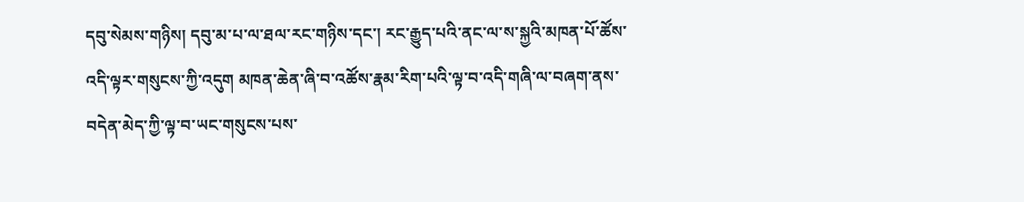དབུ་སེམས་གཉིས། དབུ་མ་པ་ལ་ཐལ་རང་གཉིས་དང་། རང་རྒྱུད་པའི་ནང་ལ་ས་སྐྱའི་མཁན་པོ་ཚོས་འདི་ལྟར་གསུངས་ཀྱི་འདུག མཁན་ཆེན་ཞི་བ་འཚོས་རྣམ་རིག་པའི་ལྟ་བ་འདི་གཞི་ལ་བཞག་ནས་བདེན་མེད་ཀྱི་ལྟ་བ་ཡང་གསུངས་པས་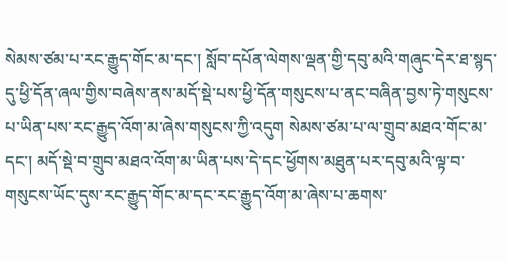སེམས་ཙམ་པ་རང་རྒྱུད་གོང་མ་དང་། སློབ་དཔོན་ལེགས་ལྡན་གྱི་དབུ་མའི་གཞུང་དེར་ཐ་སྙད་དུ་ཕྱི་དོན་ཞལ་གྱིས་བཞེས་ནས་མདོ་སྡེ་པས་ཕྱི་དོན་གསུངས་པ་ནང་བཞིན་བྱས་ཏེ་གསུངས་པ་ཡིན་པས་རང་རྒྱུད་འོག་མ་ཞེས་གསུངས་ཀྱི་འདུག སེམས་ཙམ་པ་ལ་གྲུབ་མཐའ་གོང་མ་དང་། མདོ་སྡེ་བ་གྲུབ་མཐའ་འོག་མ་ཡིན་པས་དེ་དང་ཕྱོགས་མཐུན་པར་དབུ་མའི་ལྟ་བ་གསུངས་ཡོང་དུས་རང་རྒྱུད་གོང་མ་དང་རང་རྒྱུད་འོག་མ་ཞེས་པ་ཆགས་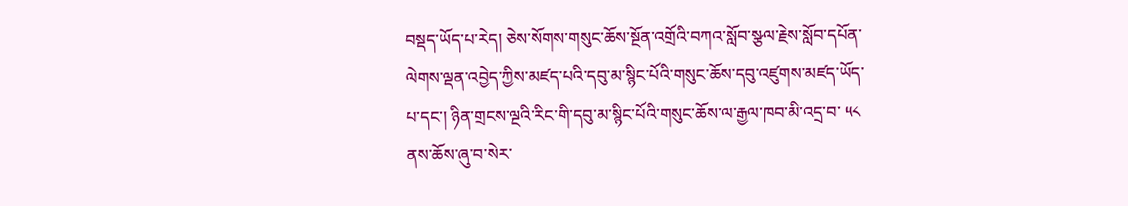བསྡད་ཡོད་པ་རེད། ཅེས་སོགས་གསུང་ཆོས་སྔོན་འགྲོའི་བཀའ་སློབ་སྩལ་རྗེས་སློབ་དཔོན་ལེགས་ལྡན་འབྱེད་ཀྱིས་མཛད་པའི་དབུ་མ་སྙིང་པོའི་གསུང་ཆོས་དབུ་འཛུགས་མཛད་ཡོད་པ་དང་། ཉིན་གྲངས་ལྔའི་རིང་གི་དབུ་མ་སྙིང་པོའི་གསུང་ཆོས་ལ་རྒྱལ་ཁབ་མི་འདྲ་བ་ ༥༨ ནས་ཆོས་ཞུ་བ་སེར་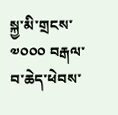སྐྱ་མི་གྲངས་ ༧༠༠༠ བརྒལ་བ་ཆེད་ཕེབས་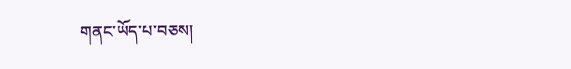གནང་ཡོད་པ་བཅས།